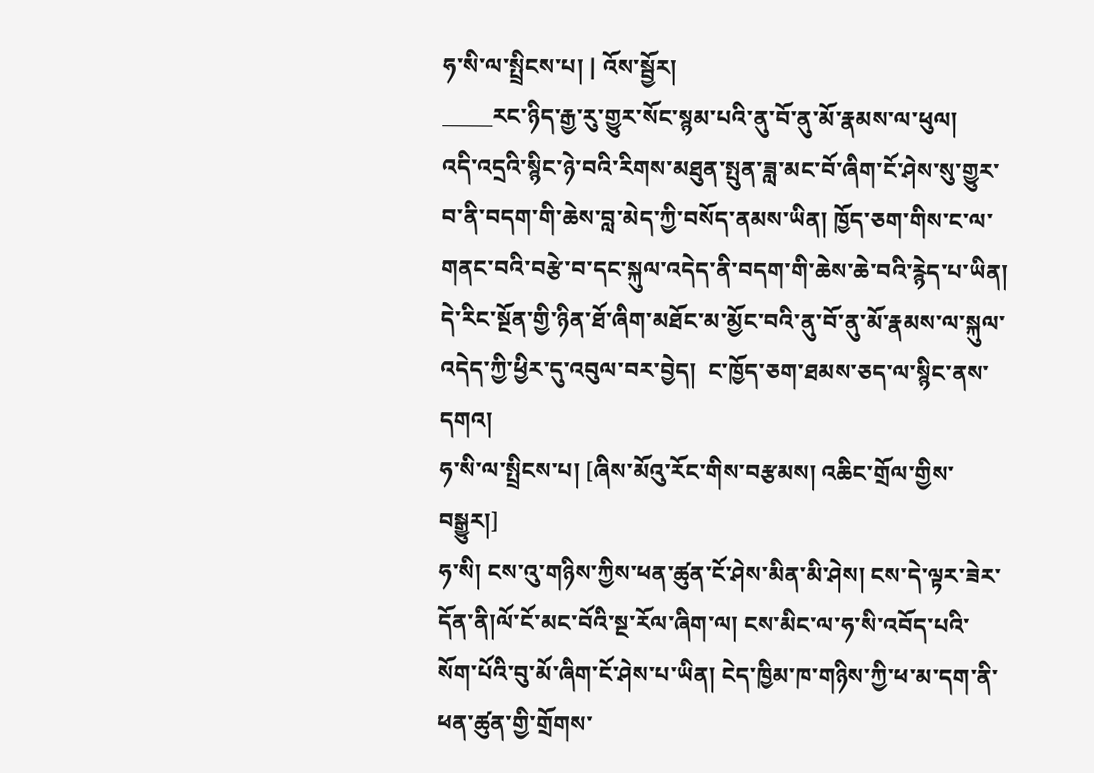ཧ་སི་ལ་སྤྲིངས་པ། | འོས་སྦྱོར།
_____རང་ཉིད་རྒྱ་རུ་གྱུར་སོང་སྙམ་པའི་ནུ་བོ་ནུ་མོ་རྣམས་ལ་ཕུལ།
འདི་འདྲའི་སྙིང་ཉེ་བའི་རིགས་མཐུན་སྤུན་ཟླ་མང་བོ་ཞིག་ངོ་ཤེས་སུ་གྱུར་བ་ནི་བདག་གི་ཆེས་བླ་མེད་ཀྱི་བསོད་ནམས་ཡིན། ཁྱོད་ཅག་གིས་ང་ལ་གནང་བའི་བརྩེ་བ་དང་སྐུལ་འདེད་ནི་བདག་གི་ཆེས་ཆེ་བའི་རྙེད་པ་ཡིན། དེ་རིང་སྔོན་གྱི་ཉིན་ཐོ་ཞིག་མཐོང་མ་མྱོང་བའི་ནུ་བོ་ནུ་མོ་རྣམས་ལ་སྐུལ་འདེད་ཀྱི་ཕྱིར་དུ་འབུལ་བར་བྱེད།  ང་ཁྱོད་ཅག་ཐམས་ཅད་ལ་སྙིང་ནས་དགའ།
ཧ་སི་ལ་སྤྲིངས་པ། [ཞིས་མོའུ་རོང་གིས་བརྩམས། འཆིང་གྲོལ་གྱིས་བསྒྱུར།]
ཧ་སི། ངས་འུ་གཉིས་ཀྱིས་ཕན་ཚུན་ངོ་ཤེས་མིན་མི་ཤེས། ངས་དེ་ལྟར་ཟེར་དོན་ནི།ལོ་ངོ་མང་བོའི་སྔ་རོལ་ཞིག་ལ། ངས་མིང་ལ་ཧ་སི་འབོད་པའི་སོག་པོའི་བུ་མོ་ཞིག་ངོ་ཤེས་པ་ཡིན། ངེད་ཁྱིམ་ཁ་གཉིས་ཀྱི་ཕ་མ་དག་ནི་ཕན་ཚུན་གྱི་གྲོགས་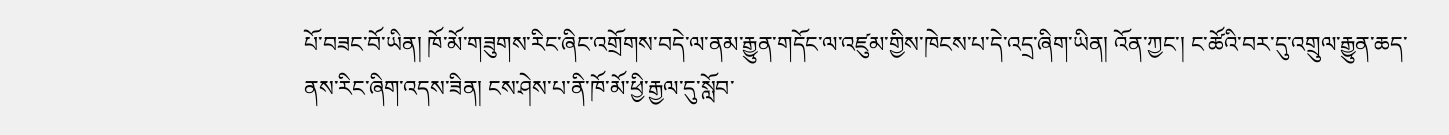པོ་བཟང་བོ་ཡིན། ཁོ་མོ་གཟུགས་རིང་ཞིང་འགྲོགས་བདེ་ལ་ནམ་རྒྱུན་གདོང་ལ་འཛུམ་གྱིས་ཁེངས་པ་དེ་འདྲ་ཞིག་ཡིན། འོན་ཀྱང་། ང་ཚོའི་བར་དུ་འགྲུལ་རྒྱུན་ཆད་ནས་རིང་ཞིག་འདས་ཟིན། ངས་ཤེས་པ་ནི་ཁོ་མོ་ཕྱི་རྒྱལ་དུ་སློབ་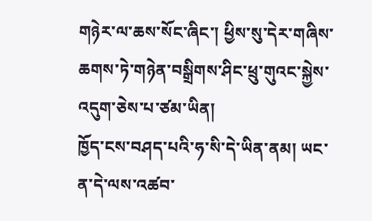གཉེར་ལ་ཆས་སོང་ཞིང་། ཕྱིས་སུ་དེར་གཞིས་ཆགས་ཏེ་གཉེན་བསྒྲིགས་ཤིང་ཕྲུ་གུའང་སྐྱེས་འདུག་ཅེས་པ་ཙམ་ཡིན།
ཁྱོད་ངས་བཤད་པའི་ཧ་སི་དེ་ཡིན་ནམ། ཡང་ན་དེ་ལས་འཚབ་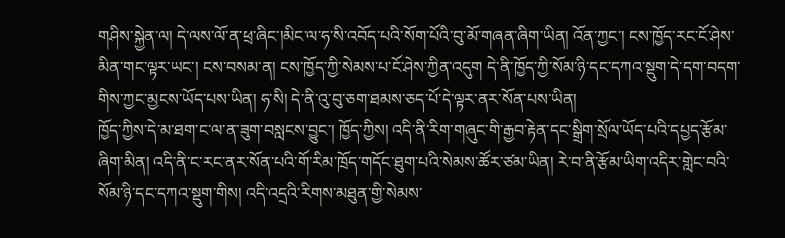གཤིས་སྐྱེན་ལ། དེ་ལས་ལོ་ན་ཕྲ་ཞིང་།མིང་ལ་ཧ་སི་འབོད་པའི་སོག་པོའི་བུ་མོ་གཞན་ཞིག་ཡིན། འོན་ཀྱང་། ངས་ཁྱོད་རང་ངོ་ཤེས་མིན་གང་ལྟར་ཡང་། ངས་བསམ་ན། ངས་ཁྱོད་ཀྱི་སེམས་པ་ངོ་ཤེས་ཀྱིན་འདུག དེ་ནི་ཁྱོད་ཀྱི་སོམ་ཉི་དང་དཀའ་སྡུག་དེ་དག་བདག་གིས་ཀྱང་མྱངས་ཡོད་པས་ཡིན། ཧ་སི། དེ་ནི་འུ་བུ་ཅག་ཐམས་ཅད་པོ་དེ་ལྟར་ནར་སོན་པས་ཡིན།
ཁྱོད་ཀྱིས་དེ་མ་ཐག་ང་ལ་ན་ཟུག་བསླངས་བྱུང་། ཁྱོད་ཀྱིས། འདི་ནི་རིག་གཞུང་གི་རྒྱབ་རྟེན་དང་སྒྲིག་སྲོལ་ཡོད་པའི་དཔྱད་རྩོམ་ཞིག་མིན། འདི་ནི་ང་རང་ནར་སོན་པའི་གོ་རིམ་ཁྲོད་གདོང་ཐུག་པའི་སེམས་ཚོར་ཙམ་ཡིན། རེ་བ་ནི་རྩོམ་ཡིག་འདིར་གླེང་བའི་སོམ་ཉི་དང་དཀའ་སྡུག་གིས། འདི་འདྲའི་རིགས་མཐུན་གྱི་སེམས་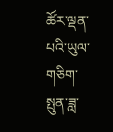ཚོར་ལྡན་པའི་ཡུལ་གཅིག་སྤུན་ཟླ་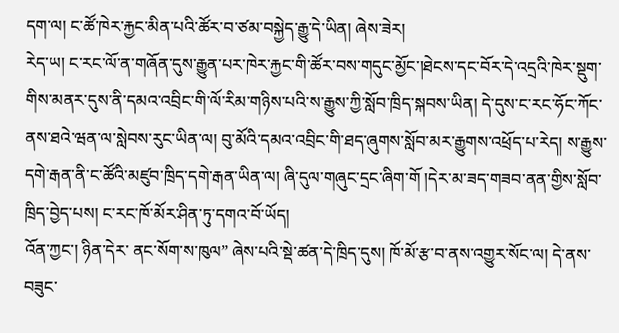དག་ལ། ང་ཚོ་ཁེར་རྐྱང་མིན་པའི་ཚོར་བ་ཙམ་བསྐྱེད་རྒྱུ་དེ་ཡིན། ཞེས་ཟེར།
རེད་ཡ། ང་རང་ལོ་ན་གཞོན་དུས་རྒྱུན་པར་ཁེར་རྐྱང་གི་ཚོར་བས་གདུང་མྱོང་།ཐེངས་དང་བོར་དེ་འདྲའི་ཁེར་སྡུག་གིས་མནར་དུས་ནི་དམའ་འབྲིང་གི་ལོ་རིམ་གཉིས་པའི་ས་རྒྱུས་ཀྱི་སློབ་ཁྲིད་སྐབས་ཡིན། དེ་དུས་ང་རང་ཧོང་ཀོང་ནས་ཐའེ་ཝན་ལ་སླེབས་རུང་ཡིན་ལ། བུ་མོའི་དམའ་འབྲིང་གི་ཐད་ཞུགས་སློབ་མར་རྒྱུགས་འཕྲོད་པ་རེད། ས་རྒྱུས་དགེ་རྒན་ནི་ང་ཚོའི་མཛུབ་ཁྲིད་དགེ་རྒན་ཡིན་ལ། ཞི་དུལ་གཞུང་དྲང་ཞིག་གོ །དེར་མ་ཟད་གཟབ་ནན་གྱིས་སློབ་ཁྲིད་བྱེད་པས། ང་རང་ཁོ་མོར་ཤིན་ཏུ་དགའ་བོ་ཡོད།
འོན་ཀྱང་། ཉིན་དེར་ ནང་སོག་ས་ཁུལ” ཞེས་པའི་སྡེ་ཚན་དེ་ཁྲིད་དུས། ཁོ་མོ་རྩ་བ་ནས་འགྱུར་སོང་ལ། དེ་ནས་བཟུང་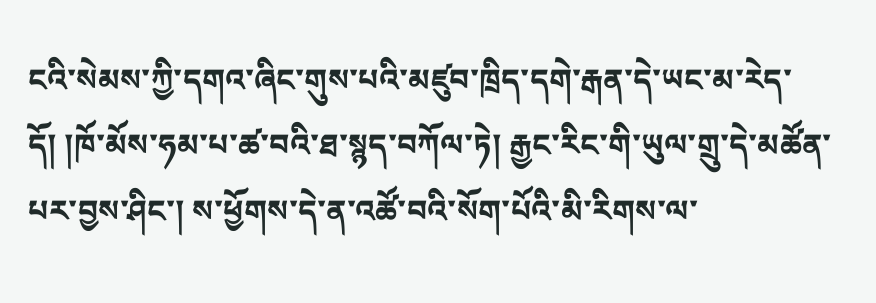ངའི་སེམས་ཀྱི་དགའ་ཞིང་གུས་པའི་མཛུབ་ཁྲིད་དགེ་རྒན་དེ་ཡང་མ་རེད་དོ། །ཁོ་མོས་ཧམ་པ་ཚ་བའི་ཐ་སྙད་བཀོལ་ཏེ། རྒྱང་རིང་གི་ཡུལ་གྲུ་དེ་མཚོན་པར་བྱས་ཤིང་། ས་ཕྱོགས་དེ་ན་འཚོ་བའི་སོག་པོའི་མི་རིགས་ལ་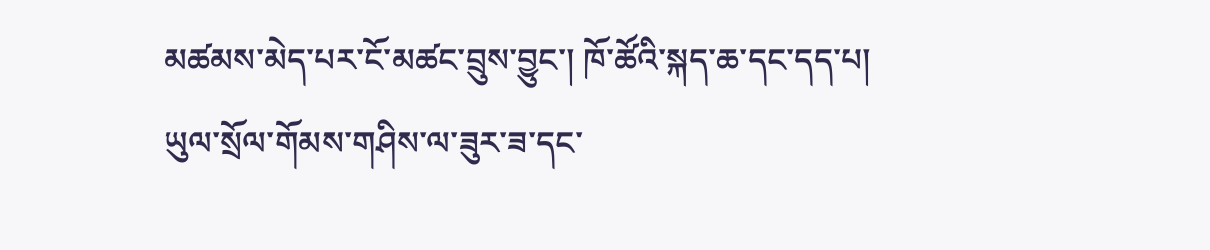མཚམས་མེད་པར་ངོ་མཚང་བྲུས་བྱུང་། ཁོ་ཚོའི་སྐད་ཆ་དང་དད་པ། ཡུལ་སྲོལ་གོམས་གཤིས་ལ་ཟུར་ཟ་དང་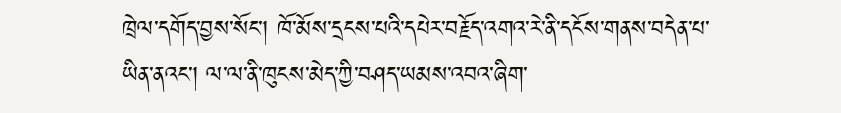ཁྲེལ་དགོད་བྱས་སོང་། ཁོ་མོས་དྲངས་པའི་དཔེར་བརྗོད་འགའ་རེ་ནི་དངོས་གནས་བདེན་པ་ཡིན་ནའང་། ལ་ལ་ནི་ཁུངས་མེད་ཀྱི་བཤད་ཡམས་འབའ་ཞིག་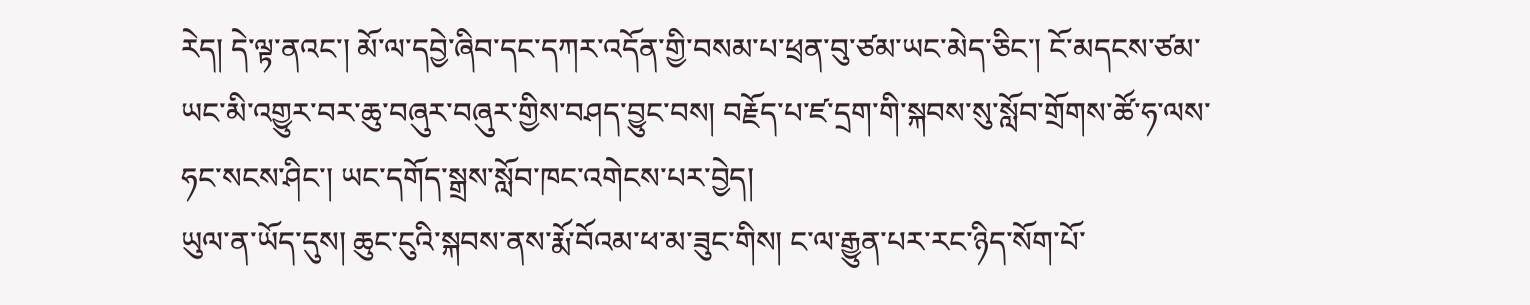རེད། དེ་ལྟ་ནའང་། མོ་ལ་དབྱེ་ཞིབ་དང་དཀར་འདོན་གྱི་བསམ་པ་ཕྲན་བུ་ཙམ་ཡང་མེད་ཅིང་། ངོ་མདངས་ཙམ་ཡང་མི་འགྱུར་བར་ཆུ་བཞུར་བཞུར་གྱིས་བཤད་བྱུང་བས། བརྗོད་པ་ཛ་དྲག་གི་སྐབས་སུ་སློབ་གྲོགས་ཚོ་ཧ་ལས་ཧང་སངས་ཤིང་། ཡང་དགོད་སྒྲས་སློབ་ཁང་འགེངས་པར་བྱེད།
ཡུལ་ན་ཡོད་དུས། ཆུང་ངུའི་སྐབས་ནས་རྨོ་བོའམ་ཕ་མ་ཟུང་གིས། ང་ལ་རྒྱུན་པར་རང་ཉིད་སོག་པོ་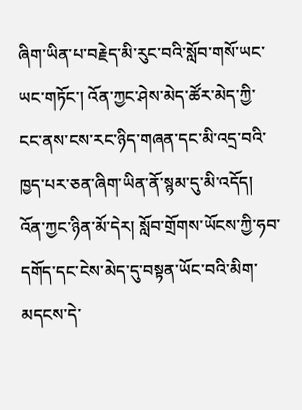ཞིག་ཡིན་པ་བརྗེད་མི་རུང་བའི་སློབ་གསོ་ཡང་ཡང་གཏོང་། འོན་ཀྱང་ཤེས་མེད་ཚོར་མེད་ཀྱི་ངང་ནས་ངས་རང་ཉིད་གཞན་དང་མི་འདྲ་བའི་ཁྱད་པར་ཅན་ཞིག་ཡིན་ནོ་སྙམ་དུ་མི་འདོད། འོན་ཀྱང་ཉིན་མོ་དེར། སློབ་གྲོགས་ཡོངས་ཀྱི་ཧབ་དགོད་དང་ངེས་མེད་དུ་བསྟན་ཡོང་བའི་མིག་མདངས་དེ་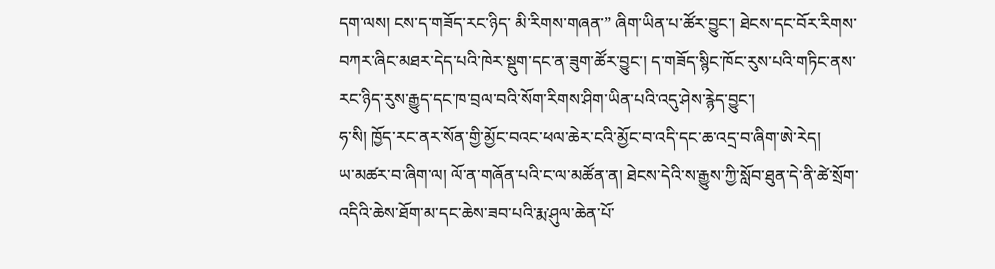དག་ལས། ངས་ད་གཟོད་རང་ཉིད་ མི་རིགས་གཞན་” ཞིག་ཡིན་པ་ཚོར་བྱུང་། ཐེངས་དང་བོར་རིགས་བཀར་ཞིང་མཐར་དེད་པའི་ཁེར་སྡུག་དང་ན་ཟུག་ཚོར་བྱུང་། ད་གཟོད་སྙིང་ཁོང་རུས་པའི་གཏིང་ནས་རང་ཉིད་རུས་རྒྱུད་དང་ཁ་བྲལ་བའི་སོག་རིགས་ཤིག་ཡིན་པའི་འདུ་ཤེས་རྙེད་བྱུང་།
ཧ་སི། ཁྱོད་རང་ནར་སོན་གྱི་མྱོང་བའང་ཕལ་ཆེར་ངའི་མྱོང་བ་འདི་དང་ཆ་འདྲ་བ་ཞིག་ཨེ་རེད།
ཡ་མཚར་བ་ཞིག་ལ། ལོ་ན་གཞོན་པའི་ང་ལ་མཚོན་ན། ཐེངས་དེའི་ས་རྒྱུས་ཀྱི་སློབ་ཐུན་དེ་ནི་ཚེ་སྲོག་འདིའི་ཆེས་ཐོག་མ་དང་ཆེས་ཟབ་པའི་རྨ་ཤུལ་ཆེན་པོ་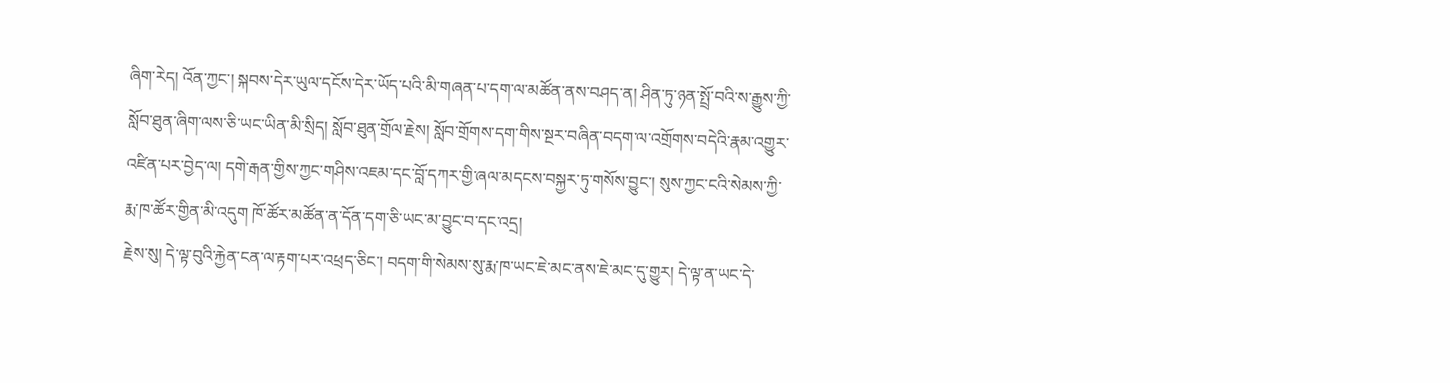ཞིག་རེད། འོན་ཀྱང་། སྐབས་དེར་ཡུལ་དངོས་དེར་ཡོད་པའི་མི་གཞན་པ་དག་ལ་མཚོན་ནས་བཤད་ན། ཤིན་ཏུ་ཉན་སྤྲོ་བའི་ས་རྒྱུས་ཀྱི་སློབ་ཐུན་ཞིག་ལས་ཅི་ཡང་ཡིན་མི་སྲིད། སློབ་ཐུན་གྲོལ་རྗེས། སློབ་གྲོགས་དག་གིས་སྔར་བཞིན་བདག་ལ་འགྲོགས་བདེའི་རྣམ་འགྱུར་འཛིན་པར་བྱེད་ལ། དགེ་རྒན་གྱིས་ཀྱང་གཤིས་འཇམ་དང་བློ་དཀར་གྱི་ཞལ་མདངས་བསྐྱར་ཏུ་གསོས་བྱུང་། སུས་ཀྱང་ངའི་སེམས་ཀྱི་རྨ་ཁ་ཚོར་གྱིན་མི་འདུག ཁོ་ཚོར་མཚོན་ན་དོན་དག་ཅི་ཡང་མ་བྱུང་བ་དང་འདྲ།
རྗེས་སུ། དེ་ལྟ་བུའི་རྐྱེན་ངན་ལ་རྟག་པར་འཕྲད་ཅིང་། བདག་གི་སེམས་སུ་རྨ་ཁ་ཡང་ཇེ་མང་ནས་ཇེ་མང་དུ་གྱུར། དེ་ལྟ་ན་ཡང་དེ་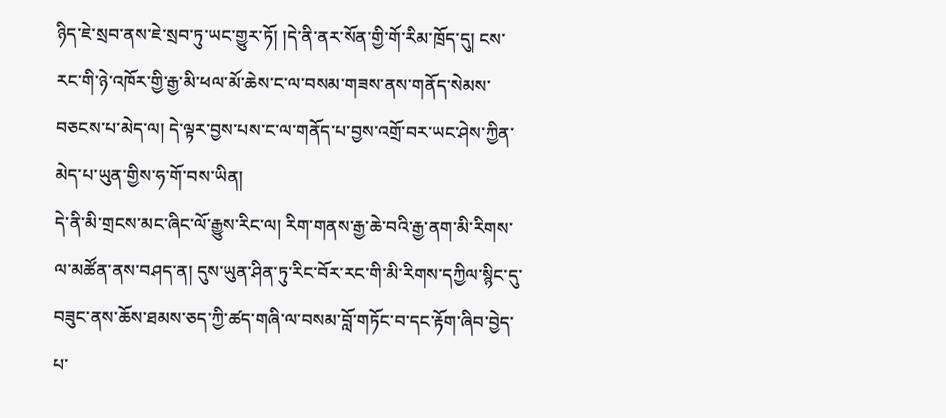ཉིད་ཇེ་སྲབ་ནས་ཇེ་སྲབ་ཏུ་ཡང་གྱུར་ཏོ། །དེ་ནི་ནར་སོན་གྱི་གོ་རིམ་ཁྲོད་དུ། ངས་རང་གི་ཉེ་འཁོར་གྱི་རྒྱ་མི་ཕལ་མོ་ཆེས་ང་ལ་བསམ་གཟས་ནས་གནོད་སེམས་བཅངས་པ་མེད་ལ། དེ་ལྟར་བྱས་པས་ང་ལ་གནོད་པ་བྱས་འགྲོ་བར་ཡང་ཤེས་ཀྱིན་མེད་པ་ཡུན་གྱིས་ཧ་གོ་བས་ཡིན།
དེ་ནི་མི་གྲངས་མང་ཞིང་ལོ་རྒྱུས་རིང་ལ། རིག་གནས་རྒྱ་ཆེ་བའི་རྒྱ་ནག་མི་རིགས་ལ་མཚོན་ནས་བཤད་ན། དུས་ཡུན་ཤིན་ཏུ་རིང་བོར་རང་གི་མི་རིགས་དཀྱིལ་སྙིང་དུ་བཟུང་ནས་ཆོས་ཐམས་ཅད་ཀྱི་ཚད་གཞི་ལ་བསམ་བློ་གཏོང་བ་དང་རྟོག་ཞིབ་བྱེད་པ་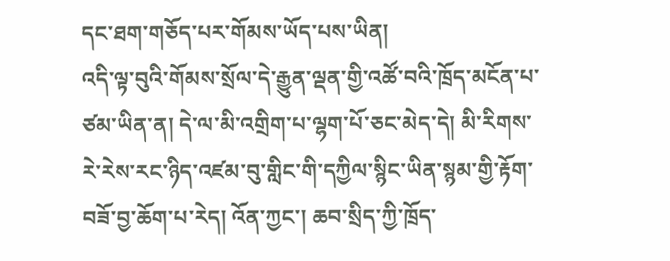དང་ཐག་གཅོད་པར་གོམས་ཡོད་པས་ཡིན།
འདི་ལྟ་བུའི་གོམས་སྲོལ་དེ་རྒྱུན་ལྡན་གྱི་འཚོ་བའི་ཁྲོད་མངོན་པ་ཙམ་ཡིན་ན། དེ་ལ་མི་འགྲིག་པ་ལྷག་པོ་ཅང་མེད་དེ། མི་རིགས་རེ་རེས་རང་ཉིད་འཛམ་བུ་གླིང་གི་དཀྱིལ་སྙིང་ཡིན་སྙམ་གྱི་རྟོག་བཟོ་བྱ་ཆོག་པ་རེད། འོན་ཀྱང་། ཆབ་སྲིད་ཀྱི་ཁྲོད་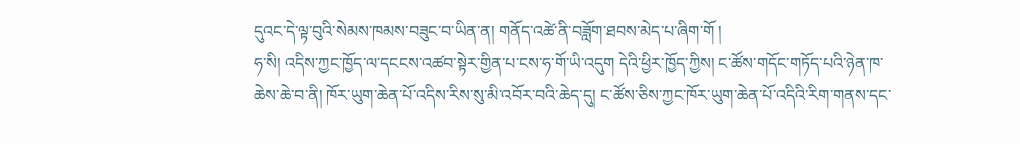དུའང་དེ་ལྟ་བུའི་སེམས་ཁམས་བཟུང་བ་ཡིན་ན། གནོད་འཚེ་ནི་བཟློག་ཐབས་མེད་པ་ཞིག་གོ །
ཧ་སི། འདིས་ཀྱང་ཁྱོད་ལ་དངངས་འཚབ་སྟེར་གྱིན་པ་ངས་ཧ་གོ་ཡི་འདུག དེའི་ཕྱིར་ཁྱོད་ཀྱིས། ང་ཚོས་གདོང་གཏོད་པའི་ཉེན་ཁ་ཆེས་ཆེ་བ་ནི། ཁོར་ཡུག་ཆེན་པོ་འདིས་རིས་སུ་མི་འབོར་བའི་ཆེད་དུ། ང་ཚོས་ཅིས་ཀྱང་ཁོར་ཡུག་ཆེན་པོ་འདིའི་རིག་གནས་དང་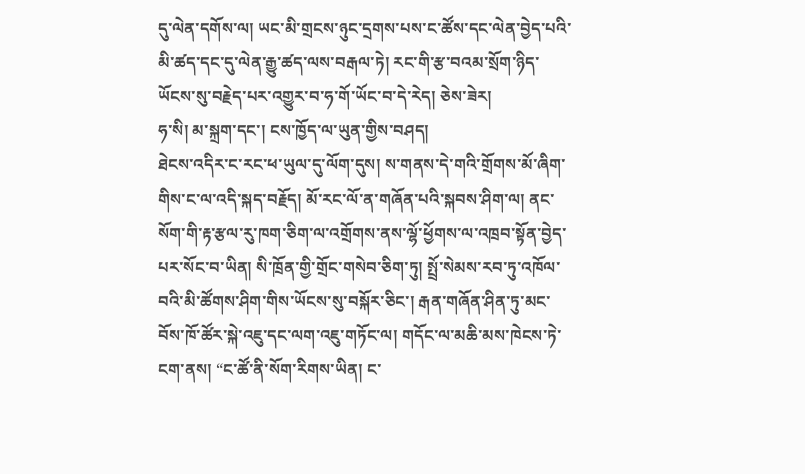དུ་ལེན་དགོས་ལ། ཡང་མི་གྲངས་ཉུང་དྲགས་པས་ང་ཚོས་དང་ལེན་བྱེད་པའི་མི་ཚད་དང་དུ་ལེན་རྒྱུ་ཚད་ལས་བརྒལ་ཏེ། རང་གི་རྩ་བའམ་སྲོག་ཉིད་ཡོངས་སུ་བརྗེད་པར་འགྱུར་བ་ཧ་གོ་ཡོང་བ་དེ་རེད། ཅེས་ཟེར།
ཧ་སི། མ་སྐྲག་དང་། ངས་ཁྱོད་ལ་ཡུན་གྱིས་བཤད།
ཐེངས་འདིར་ང་རང་ཕ་ཡུལ་དུ་ལོག་དུས། ས་གནས་དེ་གའི་གྲོགས་མོ་ཞིག་གིས་ང་ལ་འདི་སྐད་བརྗོད། མོ་རང་ལོ་ན་གཞོན་པའི་སྐབས་ཤིག་ལ། ནང་སོག་གི་རྟ་རྩལ་རུ་ཁག་ཅིག་ལ་འགྲོགས་ནས་ལྷོ་ཕྱོགས་ལ་འཁྲབ་སྟོན་བྱེད་པར་སོང་བ་ཡིན། སི་ཁྲོན་གྱི་གྲོང་གསེབ་ཅིག་ཏུ། སྤྲོ་སེམས་རབ་ཏུ་འཁོལ་བའི་མི་ཚོགས་ཤིག་གིས་ཡོངས་སུ་བསྐོར་ཅིང་། རྒན་གཞོན་ཤིན་ཏུ་མང་བོས་ཁོ་ཚོར་སྐེ་འཇུ་དང་ལག་འཇུ་གཏོང་ལ། གདོང་ལ་མཆི་མས་ཁེངས་ཏེ་ངག་ནས། “ང་ཚོ་ནི་སོག་རིགས་ཡིན། ང་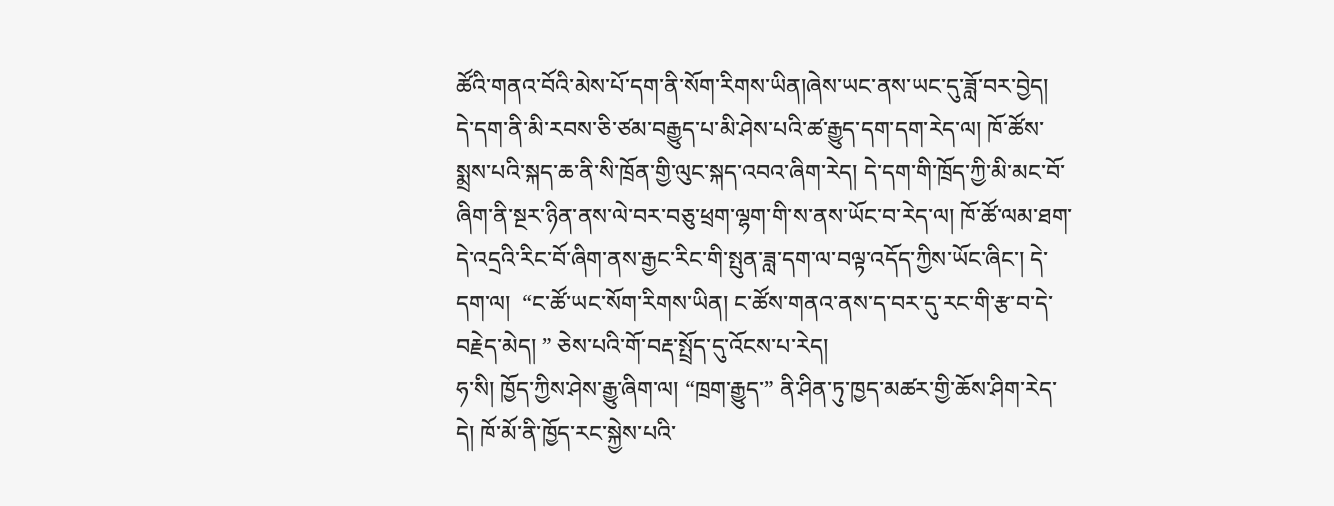ཚོའི་གནའ་བོའི་མེས་པོ་དག་ནི་སོག་རིགས་ཡིན།ཞེས་ཡང་ནས་ཡང་དུ་ཟློ་བར་བྱེད།
དེ་དག་ནི་མི་རབས་ཅི་ཙམ་བརྒྱུད་པ་མི་ཤེས་པའི་ཚ་རྒྱུད་དག་དག་རེད་ལ། ཁོ་ཚོས་སྨྲས་པའི་སྐད་ཆ་ནི་སི་ཁྲོན་གྱི་ལུང་སྐད་འབའ་ཞིག་རེད། དེ་དག་གི་ཁྲོད་ཀྱི་མི་མང་བོ་ཞིག་ནི་སྔར་ཉིན་ནས་ལེ་བར་བཅུ་ཕྲག་ལྷག་གི་ས་ནས་ཡོང་བ་རེད་ལ། ཁོ་ཚོ་ལམ་ཐག་དེ་འདྲའི་རིང་བོ་ཞིག་ནས་རྒྱང་རིང་གི་སྤུན་ཟླ་དག་ལ་བལྟ་འདོད་ཀྱིས་ཡོང་ཞིང་། དེ་དག་ལ།  “ང་ཚོ་ཡང་སོག་རིགས་ཡིན། ང་ཚོས་གནའ་ནས་ད་བར་དུ་རང་གི་རྩ་བ་དེ་བརྗེད་མེད། ” ཅེས་པའི་གོ་བརྡ་སྤྲོད་དུ་འོངས་པ་རེད།
ཧ་སི། ཁྱོད་ཀྱིས་ཤེས་རྒྱུ་ཞིག་ལ། “ཁྲག་རྒྱུད་” ནི་ཤིན་ཏུ་ཁྱད་མཚར་གྱི་ཆོས་ཤིག་རེད་དེ། ཁོ་མོ་ནི་ཁྱོད་རང་སྐྱེས་པའི་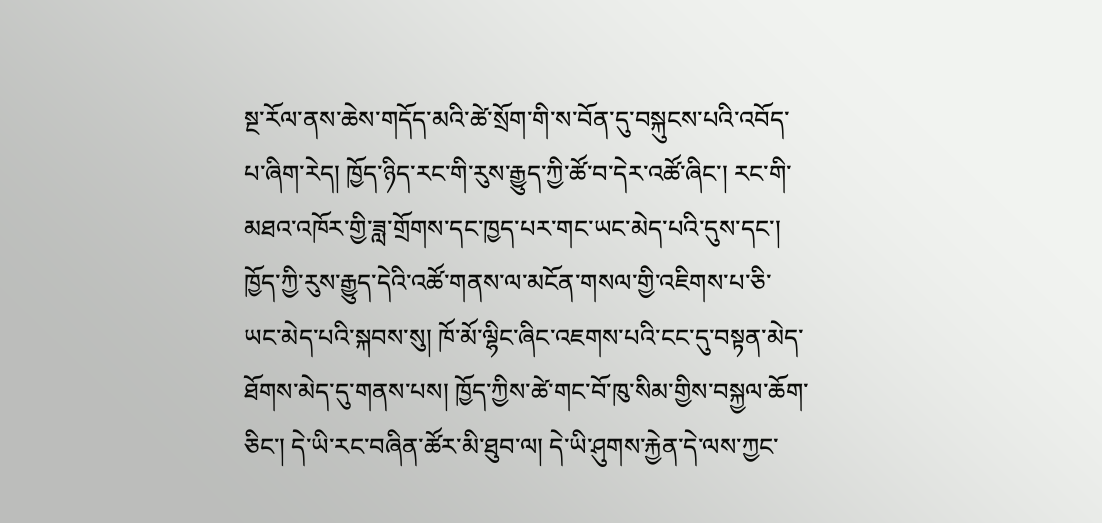སྔ་རོལ་ནས་ཆེས་གདོད་མའི་ཚེ་སྲོག་གི་ས་བོན་དུ་བསྐུངས་པའི་འབོད་པ་ཞིག་རེད། ཁྱོད་ཉིད་རང་གི་རུས་རྒྱུད་ཀྱི་ཚོ་བ་དེར་འཚོ་ཞིང་། རང་གི་མཐའ་འཁོར་གྱི་ཟླ་གྲོགས་དང་ཁྱད་པར་གང་ཡང་མེད་པའི་དུས་དང་། ཁྱོད་ཀྱི་རུས་རྒྱུད་དེའི་འཚོ་གནས་ལ་མངོན་གསལ་གྱི་འཇིགས་པ་ཅི་ཡང་མེད་པའི་སྐབས་སུ། ཁོ་མོ་ལྷིང་ཞིང་འཇགས་པའི་ངང་དུ་བསྟན་མེད་ཐོགས་མེད་དུ་གནས་པས། ཁྱོད་ཀྱིས་ཚེ་གང་བོ་ཁུ་སིམ་གྱིས་བསྐྱལ་ཆོག་ཅིང་། དེ་ཡི་རང་བཞིན་ཚོར་མི་ཐུབ་ལ། དེ་ཡི་ཤུགས་རྐྱེན་དེ་ལས་ཀྱང་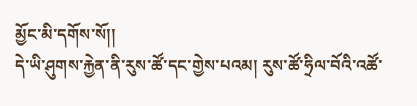མྱོང་མི་དགོས་སོ།།
དེ་ཡི་ཤུགས་རྐྱེན་ནི་རུས་ཚོ་དང་གྱེས་པའམ། རུས་ཚོ་ཧྲིལ་བོའི་འཚོ་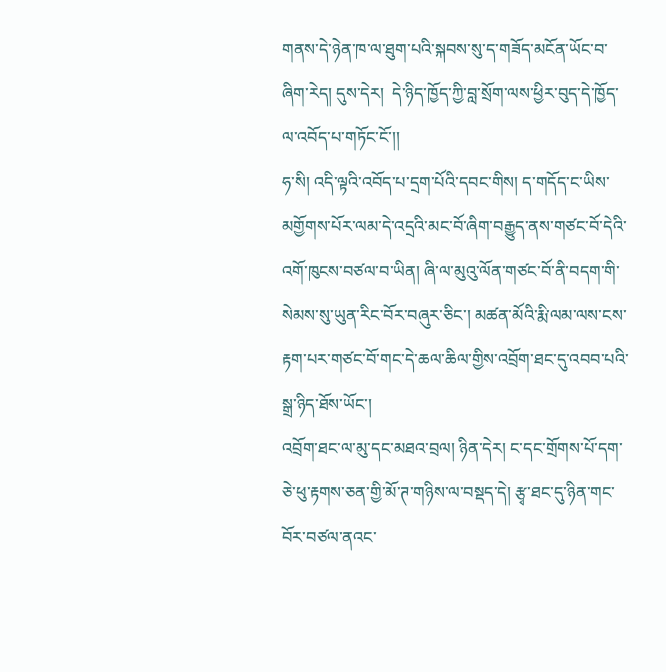གནས་དེ་ཉེན་ཁ་ལ་ཐུག་པའི་སྐབས་སུ་ད་གཟོད་མངོན་ཡོང་བ་ཞིག་རེད། དུས་དེར།  དེ་ཉིད་ཁྱོད་ཀྱི་བླ་སྲོག་ལས་ཕྱིར་བུད་དེ་ཁྱོད་ལ་འབོད་པ་གཏོང་ངོ་།།
ཧ་སི། འདི་ལྟའི་འབོད་པ་དྲག་པོའི་དབང་གིས། ད་གདོད་ང་ཡིས་མགྱོགས་པོར་ལམ་དེ་འདྲའི་མང་བོ་ཞིག་བརྒྱུད་ནས་གཙང་བོ་དེའི་འགོ་ཁུངས་བཙལ་བ་ཡིན། ཞི་ལ་མུའུ་ལོན་གཙང་བོ་ནི་བདག་གི་སེམས་སུ་ཡུན་རིང་བོར་བཞུར་ཅིང་། མཚན་མོའི་རྨི་ལམ་ལས་ངས་རྟག་པར་གཙང་བོ་གང་དེ་ཆལ་ཆིལ་གྱིས་འབྲོག་ཐང་དུ་འབབ་པའི་སྒྲ་ཉིད་ཐོས་ཡོང་།
འབྲོག་ཐང་ལ་མུ་དང་མཐའ་བྲལ། ཉིན་དེར། ང་དང་གྲོགས་པོ་དག་ཅེ་ཕུ་རྟགས་ཅན་གྱི་མོ་ཊ་གཉིས་ལ་བསྡད་དེ། རྩྭ་ཐང་དུ་ཉིན་གང་བོར་བཙལ་ནའང་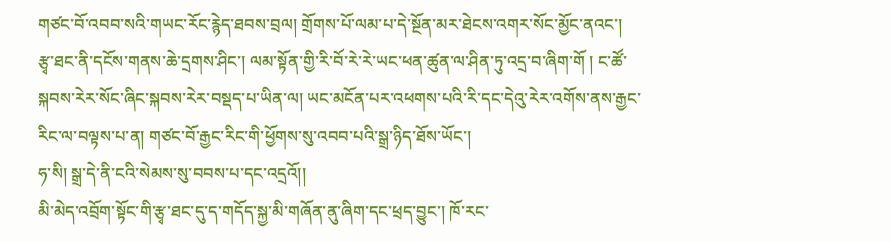གཙང་བོ་འབབ་སའི་གཡང་རོང་རྙེད་ཐབས་བྲལ། གྲོགས་པོ་ལམ་པ་དེ་སྔོན་མར་ཐེངས་འགར་སོང་མྱོང་ནའང་། རྩྭ་ཐང་ནི་དངོས་གནས་ཆེ་དྲགས་ཤིང་། ལམ་སྟོན་གྱི་རི་བོ་རེ་རེ་ཡང་ཕན་ཚུན་ལ་ཤིན་ཏུ་འདྲ་བ་ཞིག་གོ ། ང་ཚོ་སྐབས་རེར་སོང་ཞིང་སྐབས་རེར་བསྡད་པ་ཡིན་ལ། ཡང་མངོན་པར་འཕགས་པའི་རི་དང་དེའུ་རེར་འགོས་ནས་རྒྱང་རིང་ལ་བལྟས་པ་ན། གཙང་བོ་རྒྱང་རིང་གི་ཕྱོགས་སུ་འབབ་པའི་སྒྲ་ཉིད་ཐོས་ཡོང་།
ཧ་སི། སྒྲ་དེ་ནི་ངའི་སེམས་སུ་བབས་པ་དང་འདྲའོ།།
མི་མེད་འབྲོག་སྟོང་གི་རྩྭ་ཐང་དུ་ད་གདོད་སྐྱ་མི་གཞོན་ནུ་ཞིག་དང་ཕྲད་བྱུང་། ཁོ་རང་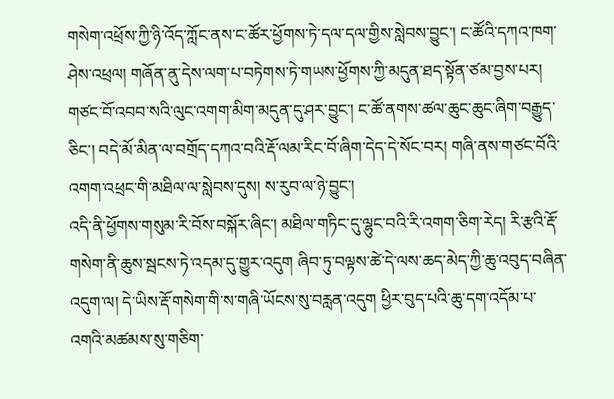གསེག་འཕྲོས་ཀྱི་ཉི་འོད་ཀློང་ནས་ང་ཚོར་ཕྱོགས་ཏེ་དལ་དལ་གྱིས་སླེབས་བྱུང་། ང་ཚོའི་དཀའ་ཁག་ཤེས་འཕྲལ། གཞོན་ནུ་དེས་ལག་པ་བཏེགས་ཏེ་གཡས་ཕྱོགས་ཀྱི་མདུན་ཐད་སྟོན་ཙམ་བྱས་པར། གཙང་བོ་འབབ་སའི་ལུང་འགག་མིག་མདུན་དུ་ཤར་བྱུང་། ང་ཚོ་ནགས་ཚལ་ཆུང་ཆུང་ཞིག་བརྒྱུད་ཅིང་། བདེ་མོ་མིན་ལ་བགྲོད་དཀའ་བའི་རྡོ་ལམ་རིང་བོ་ཞིག་དེད་དེ་སོང་བར། གཞི་ནས་གཙང་བོའི་འགག་འཕྲང་གི་མཐིལ་ལ་སླེབས་དུས། ས་རུབ་ལ་ཉེ་བྱུང་།
འདི་ནི་ཕྱོགས་གསུམ་རི་བོས་བསྐོར་ཞིང་། མཐིལ་གཏིང་དུ་ལྷུང་བའི་རི་འགག་ཅིག་རེད། རི་རྩའི་རྡོ་གསེག་ནི་ཆུས་སྦངས་ཏེ་འདམ་དུ་གྱུར་འདུག ཞིབ་ཏུ་བལྟས་ཚེ་དེ་ལས་ཆད་མེད་ཀྱི་ཆུ་འབུད་བཞིན་འདུག་ལ། དེ་ཡིས་རྡོ་གསེག་གི་ས་གཞི་ཡོངས་སུ་བརླན་འདུག ཕྱིར་བུད་པའི་ཆུ་དག་འདོམ་པ་འགའི་མཚམས་སུ་གཅིག་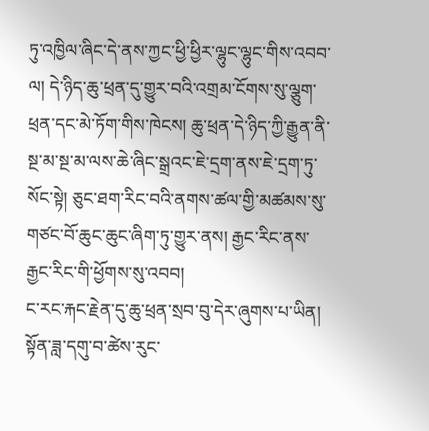ཏུ་འཁྱིལ་ཞིང་དེ་ནས་ཀྱང་ཕྱི་ཕྱིར་ལྷུང་ལྷུང་གིས་འབབ་ལ། དེ་ཉིད་ཆུ་ཕྲན་དུ་གྱུར་བའི་འགྲམ་ངོགས་སུ་ལྕུག་ཕྲན་དང་མེ་ཏོག་གིས་ཁེངས། ཆུ་ཕྲན་དེ་ཉིད་ཀྱི་རྒྱུན་ནི་སྔ་མ་སྔ་མ་ལས་ཆེ་ཞིང་སྒྲའང་ཇེ་དྲག་ནས་ཇེ་དྲག་ཏུ་སོང་སྟེ། ཅུང་ཐག་རིང་བའི་ནགས་ཚལ་གྱི་མཚམས་སུ་གཙང་བོ་ཆུང་ཆུང་ཞིག་ཏུ་གྱུར་ནས། རྒྱང་རིང་ནས་རྒྱང་རིང་གི་ཕྱོགས་སུ་འབབ།
ང་རང་རྐང་རྗེན་དུ་ཆུ་ཕྲན་སྲབ་བུ་དེར་ཞུགས་པ་ཡིན། སྟོན་ཟླ་དགུ་བ་ཚེས་རུང་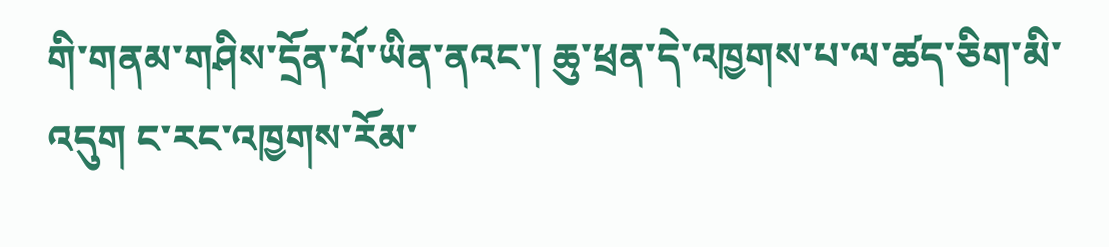གི་གནམ་གཤིས་དྲོན་པོ་ཡིན་ནའང་། ཆུ་ཕྲན་དེ་འཁྱགས་པ་ལ་ཚད་ཅིག་མི་འདུག ང་རང་འཁྱགས་རོམ་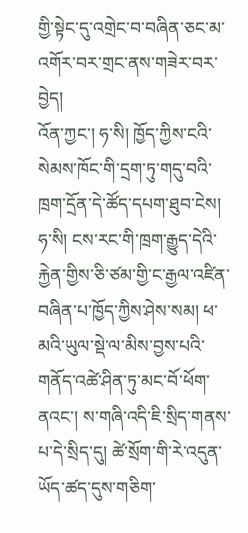གྱི་སྟེང་དུ་འགྲེང་བ་བཞིན་ཅང་མ་འགོར་བར་གྲང་ནས་གཟེར་བར་བྱེད།
འོན་ཀྱང་། ཧ་སི། ཁྱོད་ཀྱིས་ངའི་སེམས་ཁོང་གི་དྲག་ཏུ་གདུ་བའི་ཁྲག་དྲོན་དེ་ཚོད་དཔག་ཐུབ་ངེས།
ཧ་སི། ངས་རང་གི་ཁྲག་རྒྱུད་དེའི་རྐྱེན་གྱིས་ཅི་ཙམ་གྱི་ང་རྒྱལ་འཛིན་བཞིན་པ་ཁྱོད་ཀྱིས་ཤེས་སམ། ཕ་མའི་ཡུལ་སྡེ་ལ་མིས་བྱས་པའི་གནོད་འཚེ་ཤིན་ཏུ་མང་བོ་ཕོག་ནའང་། ས་གཞི་འདི་ཇི་སྲིད་གནས་པ་དེ་སྲིད་དུ། ཚེ་སྲོག་གི་རེ་འདུན་ཡོད་ཚད་དུས་གཅིག་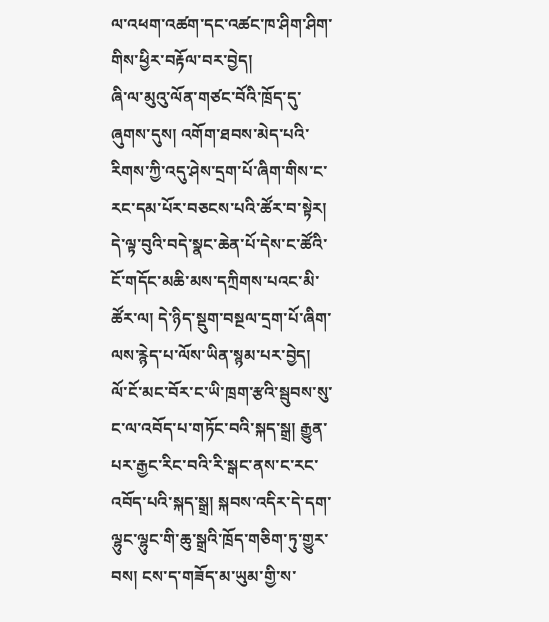ལ་འཕག་འཚག་དང་འཚང་ཁ་ཤིག་ཤིག་གིས་ཕྱིར་བརྟོལ་བར་བྱེད།
ཞི་ལ་མུའུ་ལོན་གཙང་བོའི་ཁྲོད་དུ་ཞུགས་དུས། འགོག་ཐབས་མེད་པའི་རིགས་ཀྱི་འདུ་ཤེས་དྲག་པོ་ཞིག་གིས་ང་རང་དམ་པོར་བཅངས་པའི་ཚོར་བ་སྟེར། དེ་ལྟ་བུའི་བདེ་སྣང་ཆེན་པོ་དེས་ང་ཚོའི་ངོ་གདོང་མཆི་མས་དཀྲིགས་པའང་མི་ཚོར་ལ། དེ་ཉིད་སྡུག་བསྔལ་དྲག་པོ་ཞིག་ལས་རྙེད་པ་ལོས་ཡིན་སྙམ་པར་བྱེད།
ལོ་ངོ་མང་བོར་ང་ཡི་ཁྲག་རྩའི་སྦུབས་སུ་ང་ལ་འབོད་པ་གཏོང་བའི་སྐད་སྒྲ། རྒྱུན་པར་རྒྱང་རིང་བའི་རི་སྒང་ནས་ང་རང་འབོད་པའི་སྐད་སྒྲ། སྐབས་འདིར་དེ་དག་ལྷུང་ལྷུང་གི་ཆུ་སྒྲའི་ཁྲོད་གཅིག་ཏུ་གྱུར་བས། ངས་ད་གཟོད་མ་ཡུམ་གྱི་ས་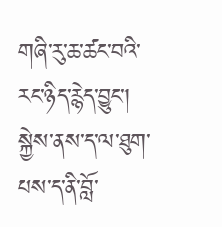གཞི་རུ་ཆ་ཚང་བའི་རང་ཉིད་རྙེད་བྱུང་།
སྐྱེས་ནས་ད་ལ་ཐུག་པས་ད་ནི་བློ་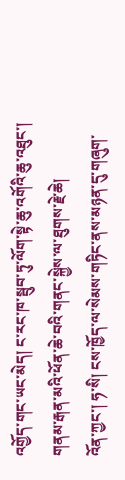འགྱོད་གང་ཡང་མེད། ང་རང་ཁ་སྦུབ་ཏུ་ལོག་སྟེ་ཆུ་འགོའི་ཆུ་འཐུང་། གནམ་རྒན་མའི་ཕོན་ཆེ་བའི་གནང་སྐྱེས་ལ་ཐུགས་རྗེ་ཆེ།
འོན་ཀྱང་། ཧ་སི། ངས་ཁྱོད་ལ་སེམས་གཏིང་ནས་མཉན་དུ་གཞུག་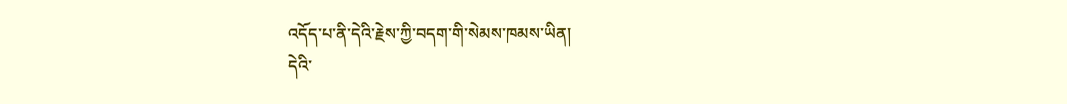འདོད་པ་ནི་དེའི་རྗེས་ཀྱི་བདག་གི་སེམས་ཁམས་ཡིན།
དེའི་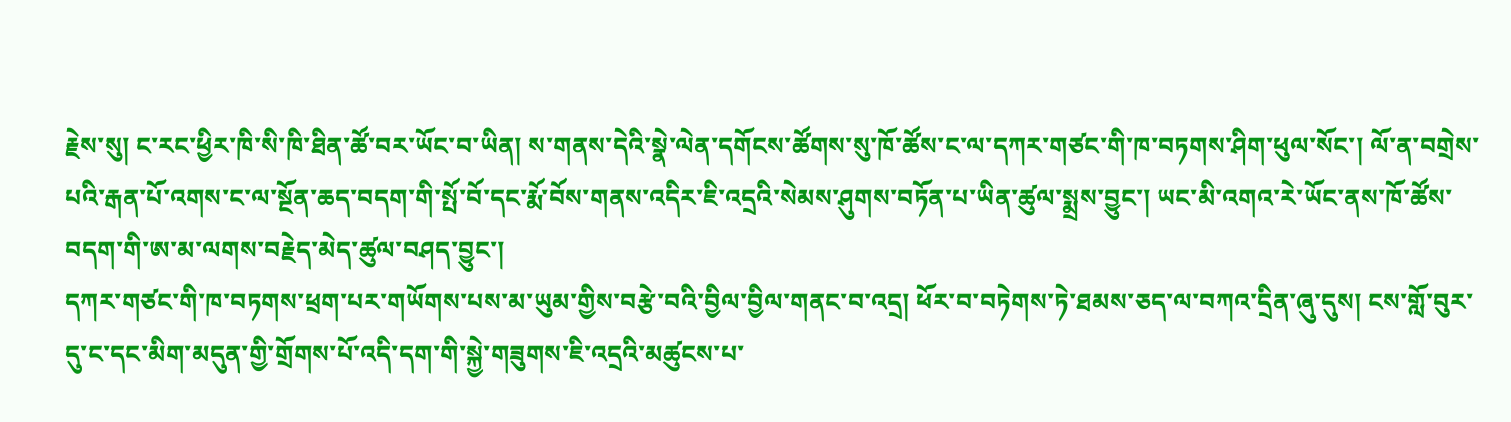རྗེས་སུ། ང་རང་ཕྱིར་ཁི་སི་ཁི་ཐིན་ཚོ་བར་ཡོང་བ་ཡིན། ས་གནས་དེའི་སྣེ་ལེན་དགོངས་ཚོགས་སུ་ཁོ་ཚོས་ང་ལ་དཀར་གཙང་གི་ཁ་བཏགས་ཤིག་ཕུལ་སོང་། ལོ་ན་བགྲེས་པའི་རྒན་པོ་འགས་ང་ལ་སྔོན་ཆད་བདག་གི་སྤོ་བོ་དང་རྨོ་བོས་གནས་འདིར་ཇི་འདྲའི་སེམས་ཤུགས་བཏོན་པ་ཡིན་ཚུལ་སྨྲས་བྱུང་། ཡང་མི་འགའ་རེ་ཡོང་ནས་ཁོ་ཚོས་བདག་གི་ཨ་མ་ལགས་བརྗེད་མེད་ཚུལ་བཤད་བྱུང་།
དཀར་གཙང་གི་ཁ་བཏགས་ཕྲག་པར་གཡོགས་པས་མ་ཡུམ་གྱིས་བརྩེ་བའི་བྱིལ་བྱིལ་གནང་བ་འདྲ། ཕོར་བ་བཏེགས་ཏེ་ཐམས་ཅད་ལ་བཀའ་དྲིན་ཞུ་དུས། ངས་གློ་བུར་དུ་ང་དང་མིག་མདུན་གྱི་གྲོགས་པོ་འདི་དག་གི་སྐྱེ་གཟུགས་ཇི་འདྲའི་མཚུངས་པ་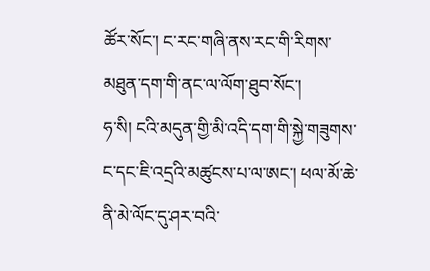ཚོར་སོང་། ང་རང་གཞི་ནས་རང་གི་རིགས་མཐུན་དག་གི་ནང་ལ་ལོག་ཐུབ་སོང་།
ཧ་སི། ངའི་མདུན་གྱི་མི་འདི་དག་གི་སྐྱེ་གཟུགས་ང་དང་ཇི་འདྲའི་མཚུངས་པ་ལ་ཨང་། ཕལ་མོ་ཆེ་ནི་མེ་ལོང་དུ་ཤར་བའི་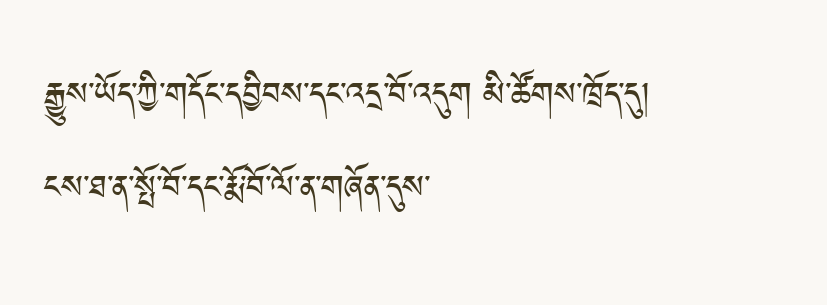རྒྱུས་ཡོད་ཀྱི་གདོང་དབྱིབས་དང་འདྲ་བོ་འདུག མི་ཚོགས་ཁྲོད་དུ། ངས་ཐ་ན་སྤོ་བོ་དང་རྨོ་བོ་ལོ་ན་གཞོན་དུས་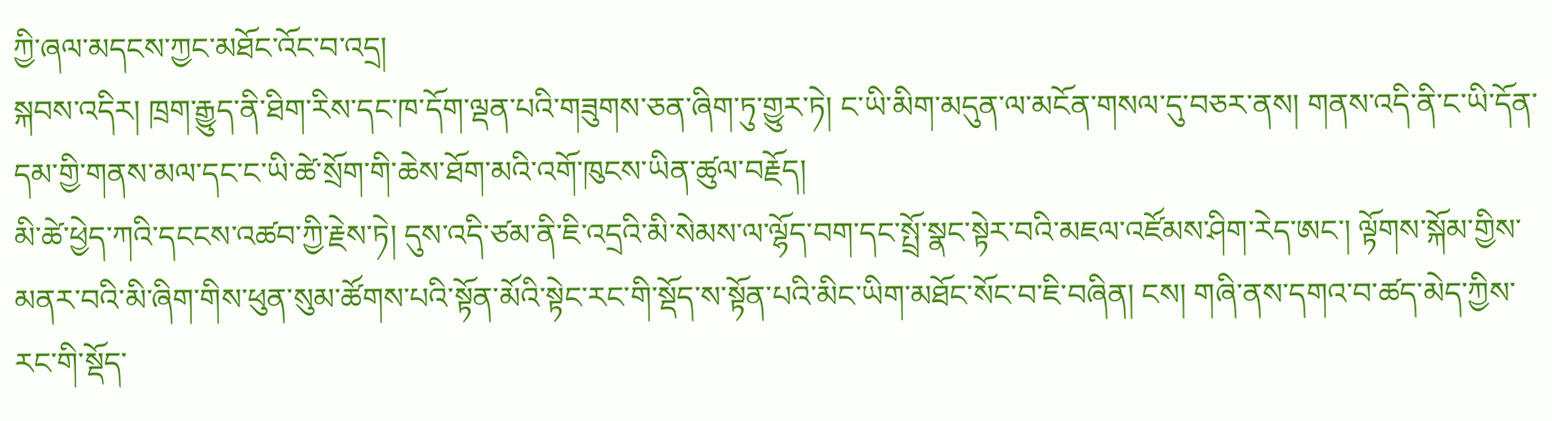ཀྱི་ཞལ་མདངས་ཀྱང་མཐོང་འོང་བ་འདྲ།
སྐབས་འདིར། ཁྲག་རྒྱུད་ནི་ཐིག་རིས་དང་ཁ་དོག་ལྡན་པའི་གཟུགས་ཅན་ཞིག་ཏུ་གྱུར་ཏེ། ང་ཡི་མིག་མདུན་ལ་མངོན་གསལ་དུ་བཅར་ནས། གནས་འདི་ནི་ང་ཡི་དོན་དམ་གྱི་གནས་མལ་དང་ང་ཡི་ཚེ་སྲོག་གི་ཆེས་ཐོག་མའི་འགོ་ཁུངས་ཡིན་ཚུལ་བརྗོད།
མི་ཚེ་ཕྱེད་ཀའི་དངངས་འཚབ་ཀྱི་རྗེས་ཏེ། དུས་འདི་ཙམ་ནི་ཇི་འདྲའི་མི་སེམས་ལ་ལྷོད་བག་དང་སྤྲོ་སྣང་སྟེར་བའི་མཇལ་འཛོམས་ཤིག་རེད་ཨང་། ལྟོགས་སྐོམ་གྱིས་མནར་བའི་མི་ཞིག་གིས་ཕུན་སུམ་ཚོགས་པའི་སྟོན་མོའི་སྟེང་རང་གི་སྡོད་ས་སྟོན་པའི་མིང་ཡིག་མཐོང་སོང་བ་ཇི་བཞིན། ངས། གཞི་ནས་དགའ་བ་ཚད་མེད་ཀྱིས་རང་གི་སྡོད་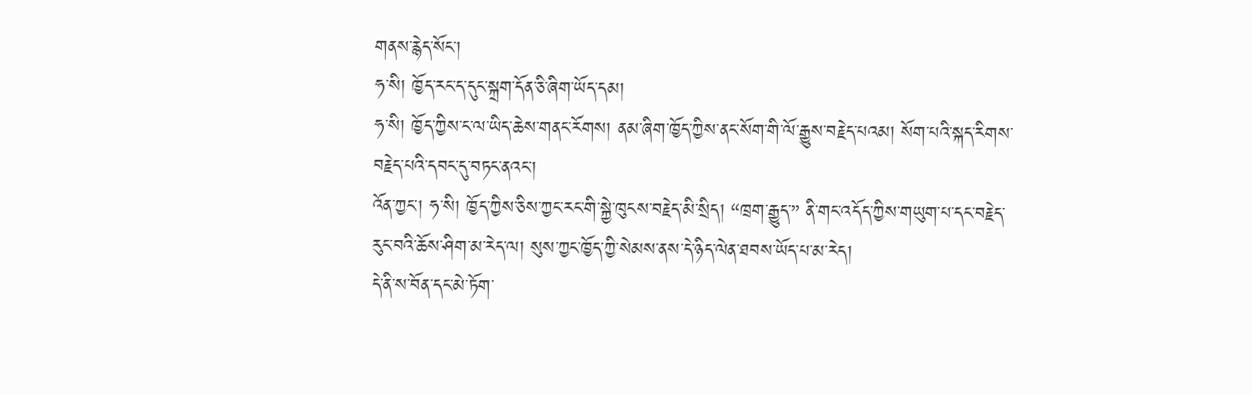གནས་རྙེད་སོང་།
ཧ་སི། ཁྱོད་རང་ད་དུང་སྐྲག་དོན་ཅི་ཞིག་ཡོད་དམ།
ཧ་སི། ཁྱོད་ཀྱིས་ང་ལ་ཡིད་ཆེས་གནང་རོགས། ནམ་ཞིག་ཁྱོད་ཀྱིས་ནང་སོག་གི་ལོ་རྒྱུས་བརྗེད་པའམ། སོག་པའི་སྐད་རིགས་བརྗེད་པའི་དབང་དུ་བཏང་ནའང་།
འོན་ཀྱང་། ཧ་སི། ཁྱོད་ཀྱིས་ཅིས་ཀྱང་རང་གི་སྐྱེ་ཁུངས་བརྗེད་མི་སྲིད། “ཁྲག་རྒྱུད་” ནི་གང་འདོད་ཀྱིས་གཡུག་པ་དང་བརྗེད་རུང་བའི་ཆོས་ཤིག་མ་རེད་ལ། སུས་ཀྱང་ཁྱོད་ཀྱི་སེམས་ནས་དེ་ཉིད་ལེན་ཐབས་ཡོད་པ་མ་རེད།
དེ་ནི་ས་བོན་དང་མེ་ཏོག་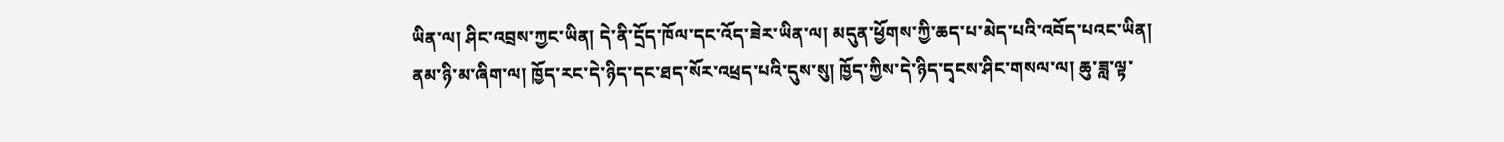ཡིན་ལ། ཤིང་འབྲས་ཀྱང་ཡིན། དེ་ནི་དྲོད་ཁོལ་དང་འོད་ཟེར་ཡིན་ལ། མདུན་ཕྱོགས་ཀྱི་ཆད་པ་མེད་པའི་འབོད་པའང་ཡིན།
ནམ་ཉི་མ་ཞིག་ལ། ཁྱོད་རང་དེ་ཉིད་དང་ཐད་སོར་འཕྲད་པའི་དུས་སུ། ཁྱོད་ཀྱིས་དེ་ཉིད་དྭངས་ཤིང་གསལ་ལ། ཆུ་ཟླ་ལྟ་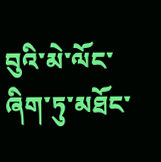བུའི་མེ་ལོང་ཞིག་ཏུ་མཐོང་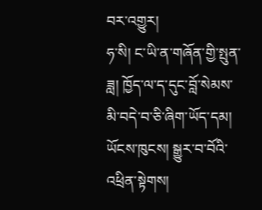བར་འགྱུར།
ཧ་སི། ང་ཡི་ན་གཞོན་གྱི་སྤུན་ཟླ། ཁྱོད་ལ་ད་དུང་བློ་སེམས་མི་བདེ་བ་ཅི་ཞིག་ཡོད་དམ།
ཡོངས་ཁུངས། སྒྱུར་བ་བོའི་འཕྲིན་སྟེགས།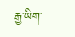རྒྱ་ཡིག་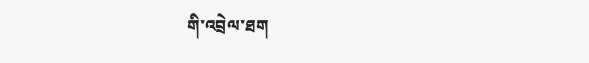གི་འབྲེལ་ཐག